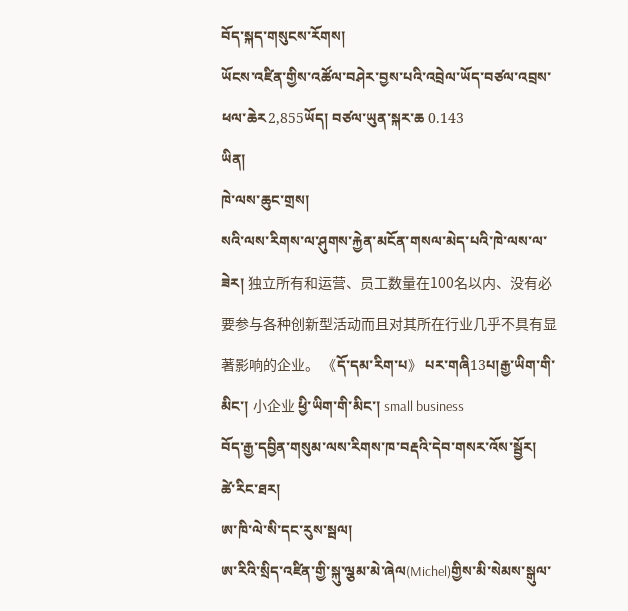བོད་སྐད་གསུངས་རོགས།
ཡོངས་འཛིན་གྱིས་འཚོལ་བཤེར་བྱས་པའི་འབྲེལ་ཡོད་བཙལ་འབྲས་ཕལ་ཆེར2,855ཡོད། བཙལ་ཡུན་སྐར་ཆ 0.143
ཡིན།
ཁེ་ལས་ཆུང་གྲས།
སའི་ལས་རིགས་ལ་ཤུགས་རྐྱེན་མངོན་གསལ་མེད་པའི་ཁེ་ལས་ལ་ཟེར། 独立所有和运营、员工数量在100名以内、没有必要参与各种创新型活动而且对其所在行业几乎不具有显著影响的企业。 《དོ་དམ་རིག་པ》 པར་གཞི13པ།རྒྱ་ཡིག་གི་མིང་། 小企业 ཕྱི་ཡིག་གི་མིང་། small business
བོད་རྒྱ་དབྱིན་གསུམ་ལས་རིགས་ཁ་བརྡའི་དེབ་གསར་འོས་སྦྱོར།
ཚེ་རིང་ཐར།
ཨ་ཁི་ལེ་སི་དང་རུས་སྦལ།
ཨ་རིའི་སྲིད་འཛིན་གྱི་སྐུ་ལྕམ་མེ་ཞེལ(Michel)གྱིས་མི་སེམས་སྒུལ་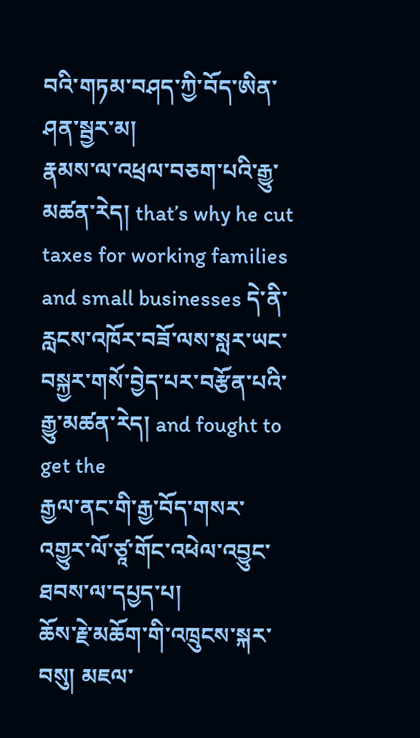བའི་གཏམ་བཤད་ཀྱི་བོད་ཨིན་ཤན་སྦྱར་མ།
རྣམས་ལ་འཕྲལ་བཅག་པའི་རྒྱུ་མཚན་རེད། that’s why he cut taxes for working families and small businesses དེ་ནི་རླངས་འཁོར་བཟོ་ལས་སླར་ཡང་བསྐྱར་གསོ་བྱེད་པར་བརྩོན་པའི་རྒྱུ་མཚན་རེད། and fought to get the
རྒྱལ་ནང་གི་རྒྱ་བོད་གསར་འགྱུར་ལོ་ཙཱ་གོང་འཕེལ་འབྱུང་ཐབས་ལ་དཔྱད་པ།
ཆོས་རྗེ་མཆོག་གི་འཁྲུངས་སྐར་བསུ། མཇལ་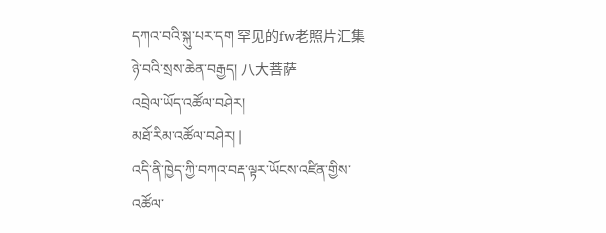དཀའ་བའི་སྐུ་པར་དག 罕见的fw老照片汇集
ཉེ་བའི་སྲས་ཆེན་བརྒྱད། 八大菩萨
འབྲེལ་ཡོད་འཚོལ་བཤེར།
མཐོ་རིམ་འཚོལ་བཤེར། |
འདི་ནི་ཁྱེད་ཀྱི་བཀའ་བརྡ་ལྟར་ཡོངས་འཛིན་གྱིས་འཚོལ་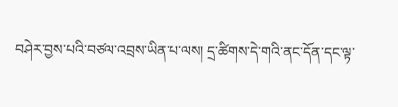བཤེར་བྱས་པའི་བཙལ་འབྲས་ཡིན་པ་ལས། དྲ་ཚིགས་དེ་གའི་ནང་དོན་དང་ལྟ་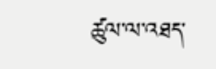ཚུལ་ལ་འཐད་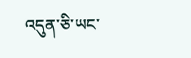འདུན་ཅི་ཡང་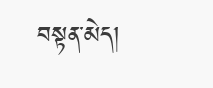བསྟན་མེད།